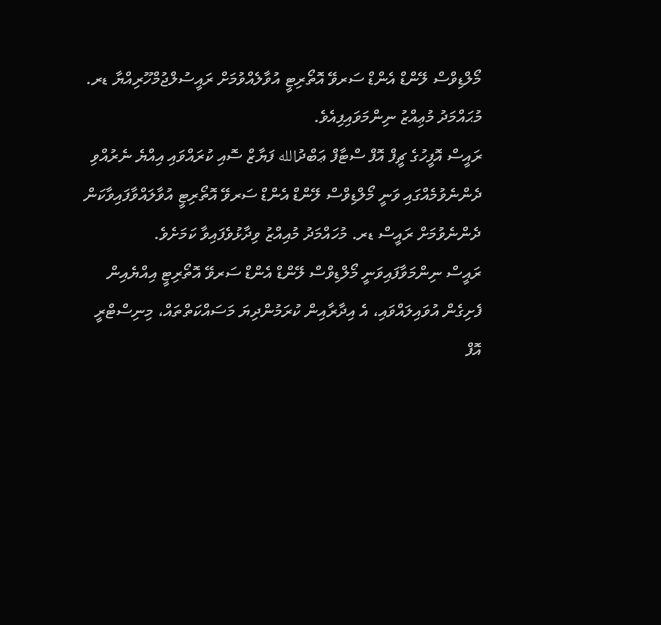މޯލްޑިވްސް ލޭންޑް އެންޑް ސަރވޭ އޮތޯރިޓީ އުވާލެއްވުމަށް ރައީސުލްޖުމްހޫރިއްޔާ ޑރ. މުޙައްމަދު މުޢިއްޒު ނިންމަވައިފިއެވެ.
ރައީސް އޮފީހުގެ ޗީފް އޮފް ސްޓާފް ޢަބްދުالله ފަޔާޒް ސޮއި ކުރައްވައި އިއްޔެ ނެރުއްވި ދެންނެވުމެއްގައި ވަނީ މޯލްޑިވްސް ލޭންޑް އެންޑް ސަރވޭ އޮތޯރިޓީ އުވާލައްވާފައިވާކަން ދެންނެވުމަށް ރައީސް ޑރ. މުހައްމަދު މުއިއްޒު ވިދާޅުވެފައިވާ ކަމަށެވެ.
ރައީސް ނިންމަވާފައިވަނީ މޯލްޑިވްސް ލޭންޑް އެންޑް ސަރވޭ އޮތޯރިޓީ އިއްޔެއިން ފެށިގެން އުވައިލައްވައި، އެ އިދާރާއިން ކުރަމުންދިޔަ މަސައްކަތްތައް، މިނިސްޓްރީ އޮފް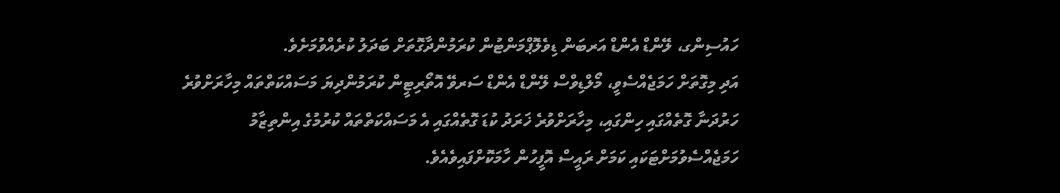ހައުސިންގ، ލޭންޑް އެންޑް އަރބަން ޑިވެލޮޕްމަންޓުން ކުރަމުންދާގޮތަށް ބަދަލު ކުރެއްވުމަށެވެ.
އަދި މިގޮތަށް ހަމަޖެއްސެވީ، މޯލްޑިވްސް ލޭންޑް އެންޑް ސަރވޭ އޮތޯރިޓީން ކުރަމުންދިޔަ މަސައްކަތްތައް މިހާރަށްވުރެ ހަރުދަނާ ގޮތެއްގައި ހިންގައި، މިހާރަށްވުރެ ޚަރަދު ކުޑަ ގޮތެއްގައި އެ މަސައްކަތްތައް ކުރުމުގެ އިންތިޒާމު ހަމަޖެއްސެވުމަށްޓަކައި ކަމަށް ރައީސް އޮފީހުން ހާމަކޮށްފައިވެއެވެ.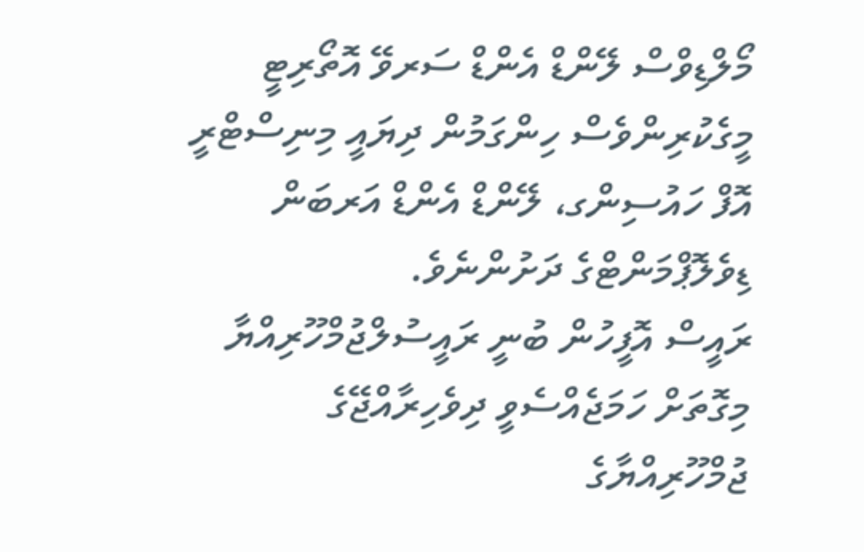މޯލްޑިވްސް ލޭންޑް އެންޑް ސަރވޭ އޮތޯރިޓީ މީގެކުރިންވެސް ހިންގަމުން ދިޔައީ މިނިސްޓްރީ އޮފް ހައުސިންގ، ލޭންޑް އެންޑް އަރބަން ޑިވެލޮޕްމަންޓްގެ ދަށުންނެވެ.
ރައީސް އޮފީހުން ބުނީ ރައީސުލްޖުމްހޫރިއްޔާ މިގޮތަށް ހަމަޖެއްސެވީ ދިވެހިރާއްޖޭގެ ޖުމްހޫރިއްޔާގެ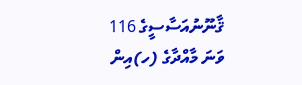ޤާނޫނުއަސާސީގެ 116 ވަނަ މާއްދާގެ (ހ)އިން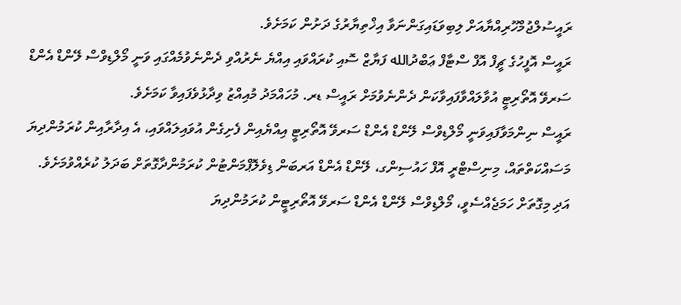ރައީސުލްޖުމްހޫރިއްޔާއަށް ލިބިވަޑައިގަންނަވާ އިޚްތިޔާރުގެ ދަށުން ކަމަށެވެ.
ރައީސް އޮފީހުގެ ޗީފް އޮފް ސްޓާފް ޢަބްދުالله ފަޔާޒް ސޮއި ކުރައްވައި އިއްޔެ ނެރުއްވި ދެންނެވުމެއްގައި ވަނީ މޯލްޑިވްސް ލޭންޑް އެންޑް ސަރވޭ އޮތޯރިޓީ އުވާލައްވާފައިވާކަން ދެންނެވުމަށް ރައީސް ޑރ. މުހައްމަދު މުއިއްޒު ވިދާޅުވެފައިވާ ކަމަށެވެ.
ރައީސް ނިންމަވާފައިވަނީ މޯލްޑިވްސް ލޭންޑް އެންޑް ސަރވޭ އޮތޯރިޓީ އިއްޔެއިން ފެށިގެން އުވައިލައްވައި، އެ އިދާރާއިން ކުރަމުންދިޔަ މަސައްކަތްތައް، މިނިސްޓްރީ އޮފް ހައުސިންގ، ލޭންޑް އެންޑް އަރބަން ޑިވެލޮޕްމަންޓުން ކުރަމުންދާގޮތަށް ބަދަލު ކުރެއްވުމަށެވެ.
އަދި މިގޮތަށް ހަމަޖެއްސެވީ، މޯލްޑިވްސް ލޭންޑް އެންޑް ސަރވޭ އޮތޯރިޓީން ކުރަމުންދިޔަ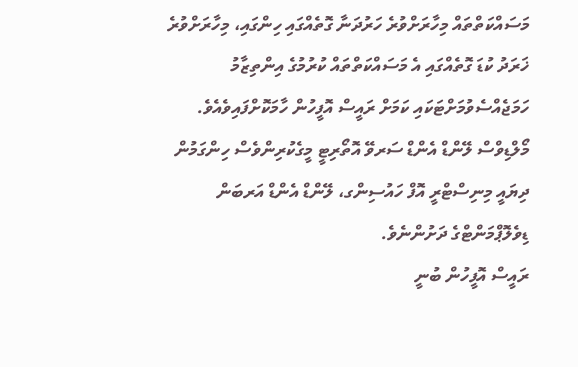މަސައްކަތްތައް މިހާރަށްވުރެ ހަރުދަނާ ގޮތެއްގައި ހިންގައި، މިހާރަށްވުރެ ޚަރަދު ކުޑަ ގޮތެއްގައި އެ މަސައްކަތްތައް ކުރުމުގެ އިންތިޒާމު ހަމަޖެއްސެވުމަށްޓަކައި ކަމަށް ރައީސް އޮފީހުން ހާމަކޮށްފައިވެއެވެ.
މޯލްޑިވްސް ލޭންޑް އެންޑް ސަރވޭ އޮތޯރިޓީ މީގެކުރިންވެސް ހިންގަމުން ދިޔައީ މިނިސްޓްރީ އޮފް ހައުސިންގ، ލޭންޑް އެންޑް އަރބަން ޑިވެލޮޕްމަންޓްގެ ދަށުންނެވެ.
ރައީސް އޮފީހުން ބުނީ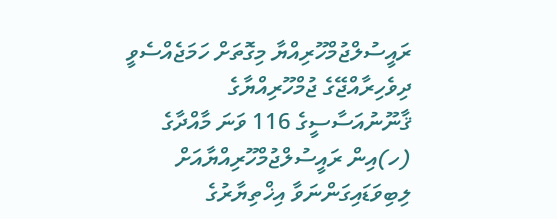ރައީސުލްޖުމްހޫރިއްޔާ މިގޮތަށް ހަމަޖެއްސެވީ ދިވެހިރާއްޖޭގެ ޖުމްހޫރިއްޔާގެ ޤާނޫނުއަސާސީގެ 116 ވަނަ މާއްދާގެ (ހ)އިން ރައީސުލްޖުމްހޫރިއްޔާއަށް ލިބިވަޑައިގަންނަވާ އިޚްތިޔާރުގެ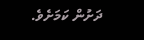ދަށުން ކަމަށެވެ.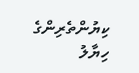ކިޔުންތެރިންގެ ހިޔާލު